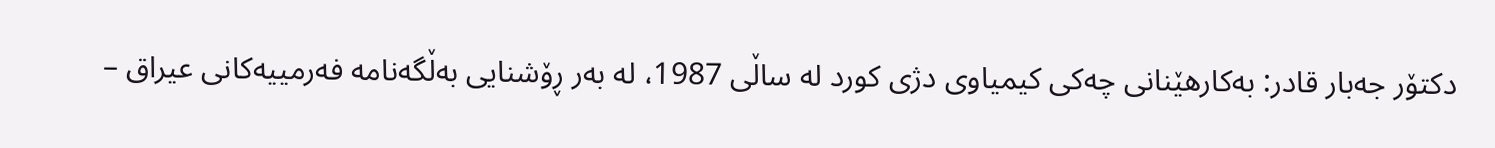دکتۆر جەبار قادر: بەکارهێنانی چەکی کیمیاوی دژی کورد لە ساڵی 1987، لە بەر ڕۆشنایی بەڵگەنامە فەرمییەکانی عیراق –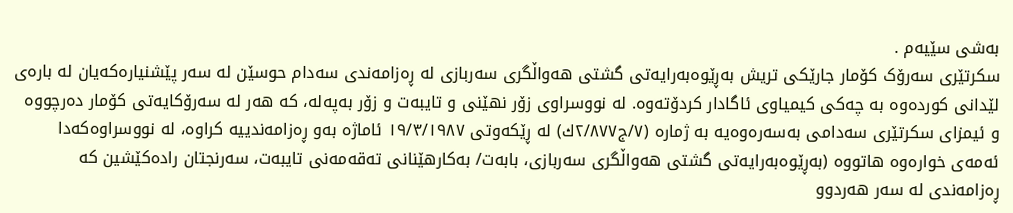بەشی سێیەم .
سکرتێری سەرۆک کۆمار جارێکی تریش بەڕێوەبەرایەتی گشتی هەواڵگری سەربازی لە ڕەزامەندی سەدام حوسێن لە سەر پێشنیارەکەیان لە بارەی لێدانی کوردەوە بە چەکی کیمیاوی ئاگادار کردۆتەوە. لە نووسراوی زۆر نهێنی و تایبەت و زۆر بەپەلە، کە هەر لە سەرۆکایەتی کۆمار دەرچووە و ئیمزای سکرتێری سەدامی بەسەرەوەیە بە ژمارە (٧/ج٢/٨٧٧ك) لە ڕێکەوتی ١٩/٣/١٩٨٧ ئاماژە بەو ڕەزامەندییە کراوە، لە نووسراوەکەدا ئەمەی خوارەوە هاتووە (بەڕێوەبەرایەتی گشتی هەواڵگری سەربازی، بابەت/ بەکارهێنانی تەقەمەنی تایبەت، سەرنجتان رادەکێشین کە ڕەزامەندی لە سەر هەردوو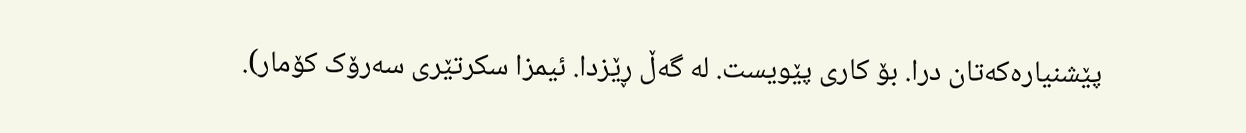پێشنیارەکەتان درا. بۆ کاری پێویست. لە گەڵ ڕێزدا. ئیمزا سکرتێری سەرۆک کۆمار).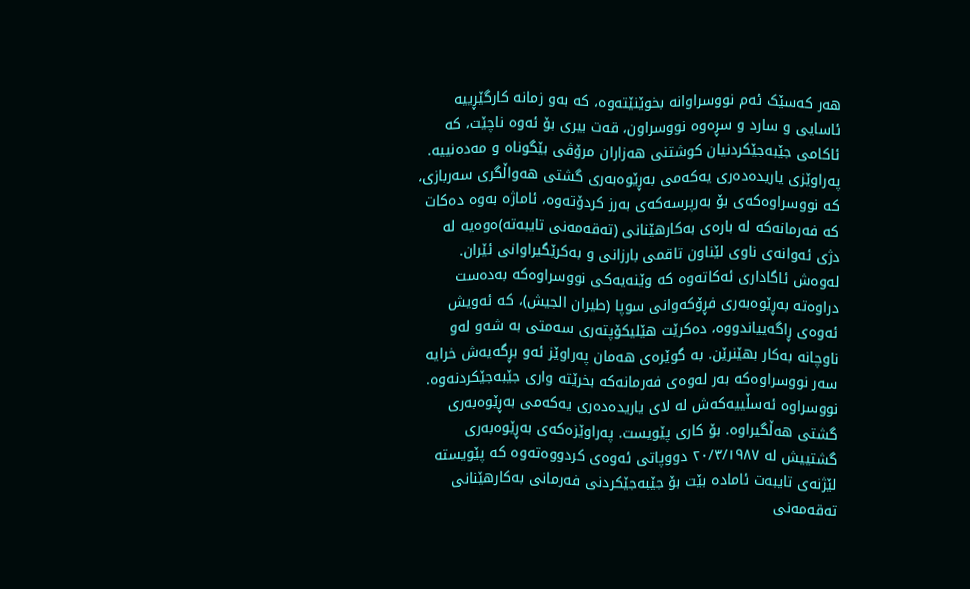هەر کەسێک ئەم نووسراوانە بخوێنێتەوە، کە بەو زمانە کارگێڕییە ئاسایی و سارد و سڕەوە نووسراون، قەت بیری بۆ ئەوە ناچێت، کە ئاکامی جێبەجێکردنیان کوشتنی هەزاران مرۆڤی بێگوناە و مەدەنییە.
پەراوێزی یاریدەدەری یەکەمی بەڕێوەبەری گشتی هەواڵگری سەربازی، کە نووسراوەکەی بۆ بەرپرسەکەی بەرز کردۆتەوە، ئاماژە بەوە دەکات کە فەرمانەکە لە بارەی بەکارهێنانی (تەقەمەنی تایبەتە)ەوەیە لە دژی ئەوانەی ناوی لێناون تاقمی بارزانی و بەکرێگیراوانی ئێران. لەوەش ئاگاداری ئەکاتەوە کە وێنەیەکی نووسراوەکە بەدەست دراوەتە بەڕێوەبەری فڕۆکەوانی سوپا (طیران الجیش)، کە ئەویش ئەوەی ڕاگەییاندووە، دەکرێت هێلیکۆپتەری سەمتی بە شەو لەو ناوچانە بەکار بهێنرێن. بە گوێرەی هەمان پەراوێز ئەو بڕگەیەش خرایە سەر نووسراوەکە بەر لەوەی فەرمانەکە بخرێتە واری جێبەجێکردنەوە. نووسراوە ئەسڵییەکەش لە لای یاریدەدەری یەکەمی بەڕێوەبەری گشتی هەڵگیراوە. بۆ کاری پێویست. پەراوێزەکەی بەڕێوەبەری گشتییش لە ٢٠/٣/١٩٨٧ دووپاتی ئەوەی کردووەتەوە کە پێویستە لێژنەی تایبەت ئامادە بێت بۆ جێبەجێکردنی فەرمانی بەکارهێنانی تەقەمەنی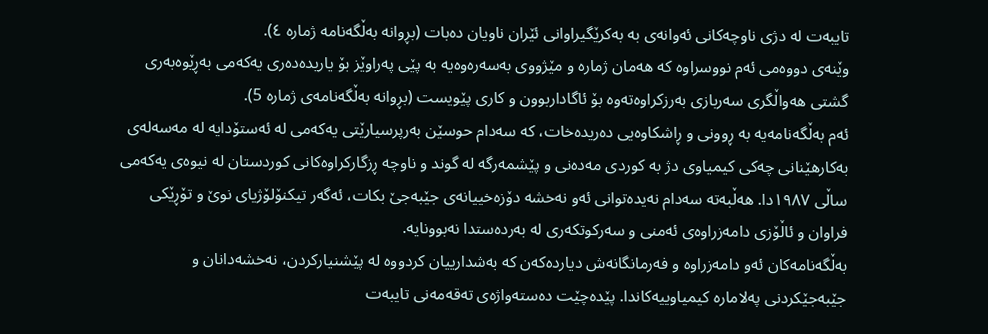تایبەت لە دژی ناوچەکانی ئەوانەی بە بەکرێگیراوانی ئێران ناویان دەبات (بڕوانە بەڵگەنامە ژمارە ٤).
وێنەی دووەمی ئەم نووسراوە کە هەمان ژمارە و مێژووی بەسەرەوەیە بە پێی پەراوێز بۆ یاریدەدەری یەکەمی بەڕێوەبەری گشتی هەواڵگری سەربازی بەرزکراوەتەوە بۆ ئاگاداربوون و کاری پێویست (بڕوانە بەڵگەنامەی ژمارە 5).
ئەم بەڵگەنامەیە بە ڕوونی و ڕاشکاوەیی دەریدەخات، کە سەدام حوسێن بەرپرسیارێتی یەکەمی لە ئەستۆدایە لە مەسەلەی بەکارهێنانی چەکی کیمیاوی دژ بە کوردی مەدەنی و پێشمەرگە لە گوند و ناوچە ڕزگارکراوەکانی کوردستان لە نیوەی یەکەمی ساڵی ١٩٨٧دا. هەڵبەتە سەدام نەیدەتوانی ئەو نەخشە دۆزەخییانەی جێبەجێ بکات، ئەگەر تیکنۆلۆژیای نوێ و تۆڕێکی فراوان و ئاڵۆزی دامەزراوەی ئەمنی و سەرکوتکەری لە بەردەستدا نەبوونایە.
بەڵگەنامەکان ئەو دامەزراوە و فەرمانگانەش دیاردەکەن کە بەشدارییان کردووە لە پێشنیارکردن، نەخشەدانان و جێبەجێکردنی پەلامارە کیمیاوییەکاندا. پێدەچێت دەستەواژەی تەقەمەنی تایبەت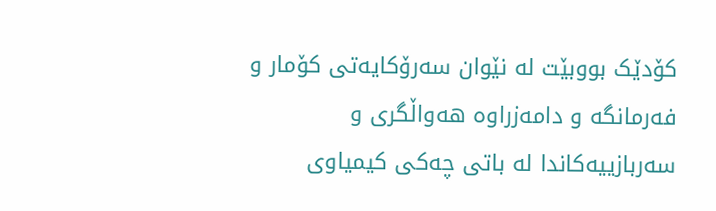کۆدێک بووبێت لە نێوان سەرۆکایەتی کۆمار و فەرمانگە و دامەزراوە هەواڵگری و سەربازییەکاندا لە باتی چەکی کیمیاوی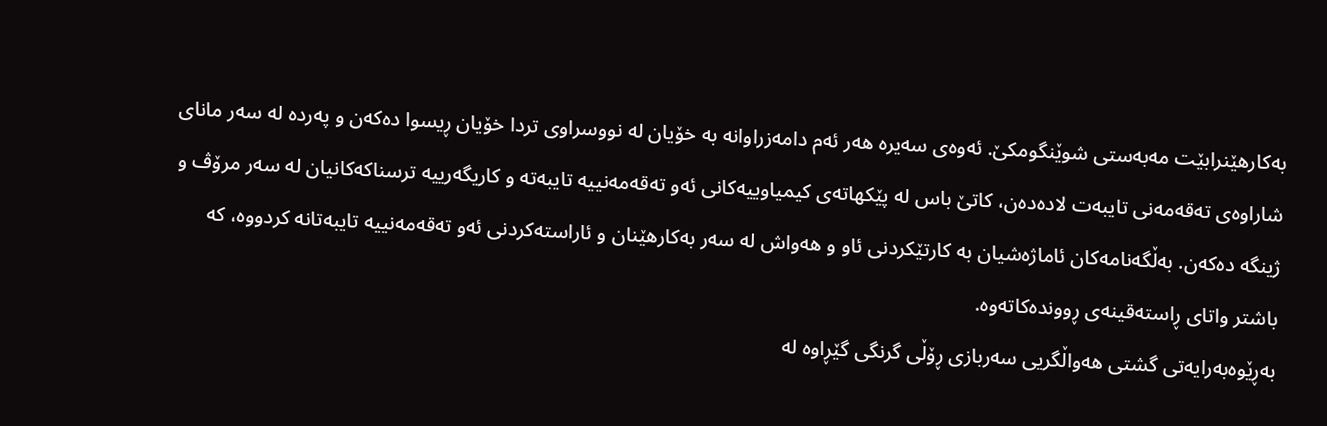بەکارهێنرابێت مەبەستی شوێنگومکێ. ئەوەی سەیرە هەر ئەم دامەزراوانە بە خۆیان لە نووسراوی تردا خۆیان ڕیسوا دەکەن و پەردە لە سەر مانای شاراوەی تەقەمەنی تایبەت لادەدەن، کاتێ باس لە پێکهاتەی کیمیاوییەکانی ئەو تەقەمەنییە تایبەتە و کاریگەرییە ترسناکەکانیان لە سەر مرۆڤ و ژینگە دەکەن. بەڵگەنامەکان ئاماژەشیان بە کارتێکردنی ئاو و هەواش لە سەر بەکارهێنان و ئاراستەکردنی ئەو تەقەمەنییە تایبەتانە کردووە، کە باشتر واتای ڕاستەقینەی ڕووندەکاتەوە.
بەڕێوەبەرایەتی گشتی هەواڵگریی سەربازی ڕۆڵی گرنگی گێڕاوە لە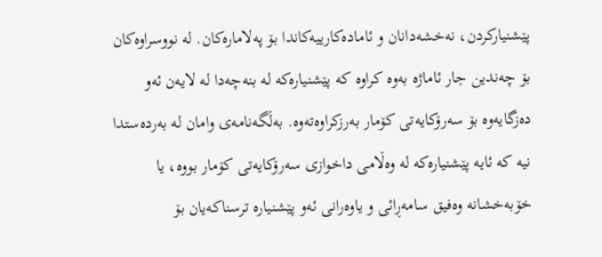پێشنیارکردن، نەخشەدانان و ئامادەکارییەکاندا بۆ پەلامارەکان. لە نووسراوەکان بۆ چەندین جار ئاماژە بەوە کراوە کە پێشنیارەکە لە بنەچەدا لە لایەن ئەو دەزگایەوە بۆ سەرۆکایەتی کۆمار بەرزکراوەتەوە. بەڵگەنامەی وامان لە بەردەستدا نیە کە ئایە پێشنیارەکە لە وەڵامی داخوازی سەرۆکایەتی کۆمار بووە، یا خۆبەخشانە وەفیق سامەڕائی و یاوەرانی ئەو پێشنیارە ترسناکەیان بۆ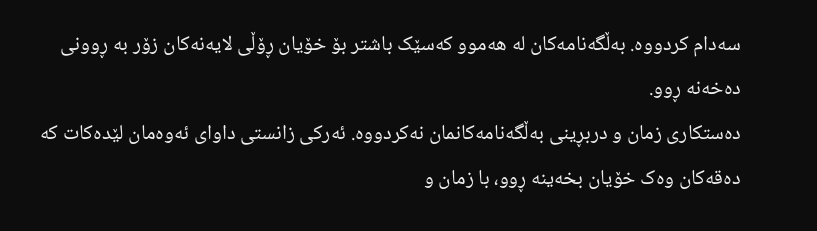سەدام کردووە. بەڵگەنامەکان لە هەموو کەسێک باشتر بۆ خۆیان ڕۆڵی لایەنەکان زۆر بە ڕوونی دەخەنە ڕوو.
دەستکاری زمان و دربڕینی بەڵگەنامەکانمان نەکردووە. ئەرکی زانستی داوای ئەوەمان لێدەکات کە دەقەکان وەک خۆیان بخەینە ڕوو، با زمان و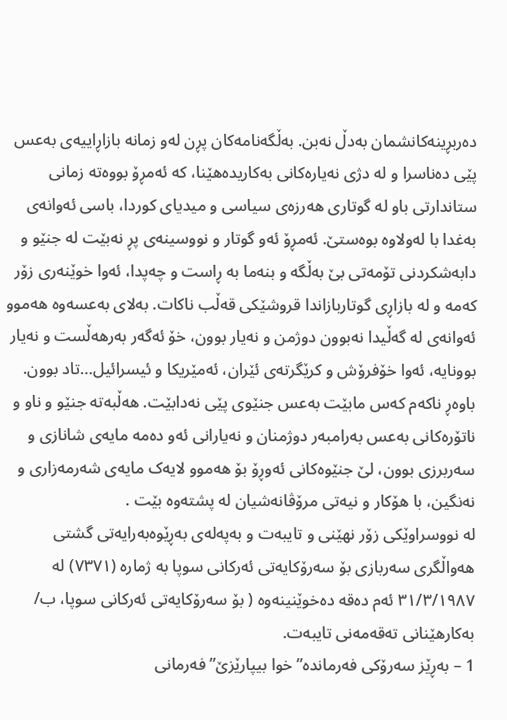دەربڕینەکانشمان بەدڵ نەبن. بەڵگەنامەکان پڕن لەو زمانە بازاڕاییەی بەعس پێی دەناسرا و لە دژی نەیارەکانی بەکاریدەهێنا، کە ئەمڕۆ بووەتە زمانی ستاندارتی باو لە گوتاری هەرزەی سیاسی و میدیای کوردا، باسی ئەوانەی بەغدا با لەولاوە بوەستێ. ئەمڕۆ ئەو گوتار و نووسینەی پڕ نەبێت لە جنێو و دابەشکردنی تۆمەتی بێ بەڵگە و بنەما بە ڕاست و چەپدا، ئەوا خوێنەری زۆر کەمە و لە بازاڕی گوتاربازاندا قروشێکی قەڵب ناکات. بەلای بەعسەوە هەموو ئەوانەی لە گەڵیدا نەبوون دوژمن و نەیار بوون، خۆ ئەگەر بەرهەڵست و نەیار بوونایە، ئەوا خۆفرۆش و کرێگرتەی ئێران، ئەمێریکا و ئیسرائیل…تاد بوون. باوەڕ ناکەم کەس مابێت بەعس جنێوی پێی نەدابێت. هەڵبەتە جنێو و ناو و ناتۆرەکانی بەعس بەرامبەر دوژمنان و نەیارانی ئەو دەمە مایەی شانازی و سەربرزی بوون، لێ جنێوەکانی ئەوڕۆ بۆ هەموو لایەک مایەی شەرمەزاری و نەنگین، با هۆکار و نیەتی مرۆڤانەشیان لە پشتەوە بێت .
لە نووسراوێکی زۆر نهێنی و تایبەت و بەپەلەی بەڕێوەبەرایەتی گشتی هەواڵگری سەربازی بۆ سەرۆکایەتی ئەرکانی سوپا بە ژمارە (٧٣٧١) لە ٣١/٣/١٩٨٧ ئەم دەقە دەخوێنینەوە ( بۆ سەرۆکایەتی ئەرکانی سوپا، ب/ بەکارهێنانی تەقەمەنی تایبەت.
1 – بەڕێز سەرۆکی فەرماندە”خوا بیپارێزێ” فەرمانی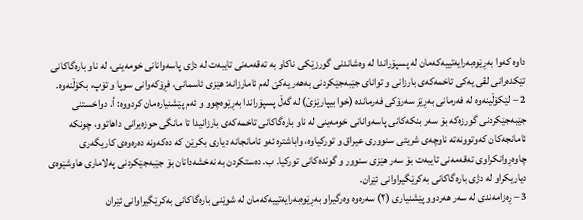داوە کەوا بەڕێوەبەرایەتییەکەمان لە پسپۆراندا لە وەشاندنی گورزێکی ناکاو بە تەقەمەنی تایبەت لە دژی پاسەوانانی خومەینی، لە ناو بارەگاکانی تێکدەرانی لقی یەکی تاخمەکەی بارزانی و توانای جێبەجێکردنی بەهەر یەکێ لەم ئامارزانە: هێزی ئاسمانی، فڕۆکەوانی سوپا و تۆپ، بکۆڵنەوە.
2 – لێکۆڵینەوە لە فەرمانی بەڕێز سەرۆکی فەرماندە (خوا بیپارێزێ) لە گەڵ پسپۆراندا بەڕێوەچوو و ئەم پێشنیارەمان کردووە: أ. دواخستنی جێبەجێکردنی گورزەکە بۆ سەر بنکەکانی پاسەوانانی خومەینی لە ناو بارەگاکانی تاخمەکەی بارزانیدا تا مانگی حوزەیرانی داهاتوو، چونکە ئامانجەکان کەوتوونەتە ناوچەی شریتی سنووری عیراق و تورکیاوە، واباشترە ئەو ئامانجانە دیاری بکرێن کە دەکەونە دەرەوەی کاریگەری چاوەڕوانکراوی تەقەمەنی تایبەت بۆ سەر هێزی سنوور و گوندەکانی تورکیا. ب. دەستکردن بە نەخشەدانان بۆ جێبەجێکردنی پەلاماری هاوشێوەی دیاریکراو لە دژی بارەگاکانی بەکرێگیراوانی ئێران.
3 – ڕەزامەندی لە سەر هەردوو پێشنیاری (٢) سەرەوە وەرگیراو بەڕێوەبەرایەتییەکەمان لە شوێنی بارەگاکانی بەکرێگیراوانی ئێران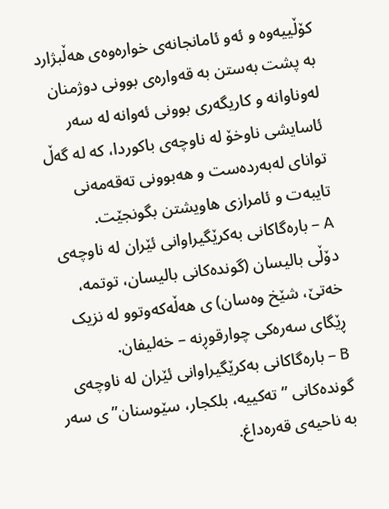کۆڵییەوە و ئەو ئامانجانەی خوارەوەی هەڵبژارد بە پشت بەستن بە قەوارەی بوونی دوژمنان لەوناوانە و کاریگەری بوونی ئەوانە لە سەر ئاسایشی ناوخۆ لە ناوچەی باکوردا، کە لە گەڵ توانای لەبەردەست و هەبوونی تەقەمەنی تایبەت و ئامرازی هاویشتن بگونجێت.
A – بارەگاکانی بەکرێگیراوانی ئێران لە ناوچەی دۆڵی بالیسان (گوندەکانی بالیسان، توتمە، خەتێ، شێخ وەسان) ی هەڵەکەوتوو لە نزیک ڕێگای سەرەکی چوارقوڕنە – خەلیفان.
B – بارەگاکانی بەکرێگیراوانی ئێران لە ناوچەی گوندەکانی ” تەکییە، بلکجار، سێوسنان” ی سەر بە ناحیەی قەرەداغ.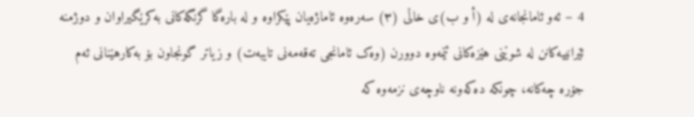4 – ئەو ئامانجانەی لە (أ و ب)ی خاڵی (٣) سەرەوە ئاماژەیان پێکراوە و لە بارەگا گرنگەکانی بەکرێگیراوان و دوژمنە ئێرانییەکانن لە شوێنی هێزەکانی ئێمەوە دوورن (وەک ئامانجی تەقەمەنی تایبەت) و زیاتر گونجاون بۆ بەکارهێنانی ئەم جۆرە چەکانە، چونکە دەکەونە ناوچەی نزمەوە کە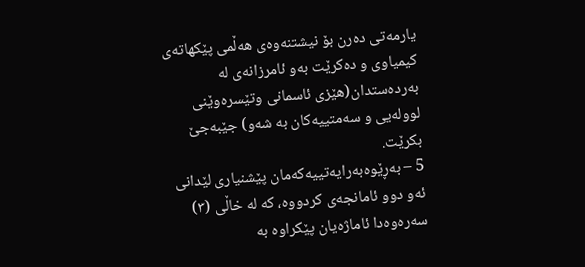یارمەتی دەرن بۆ نیشتنەوەی هەڵمی پێکهاتەی کیمیاوی و دەکرێت بەو ئامرزانەی لە بەردەستدان(هێزی ئاسمانی وتێسرەوێنی لوولەیی و سەمتییەکان بە شەو) جێبەجێ بکرێت.
5 – بەڕێوەبەرایەتییەکەمان پێشنیاری لێدانی ئەو دوو ئامانجەی کردووە، کە لە خاڵی (٣) سەرەوەدا ئاماژەیان پێکراوە بە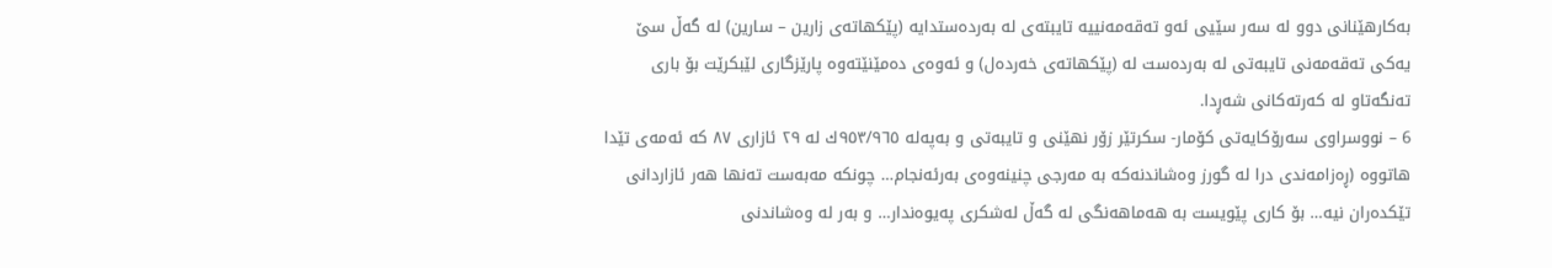بەکارهێنانی دوو لە سەر سێیی ئەو تەقەمەنییە تایبتەی لە بەردەستدایە (پێکهاتەی زارین – سارین) لە گەڵ سێ یەکی تەقەمەنی تایبەتی لە بەردەست لە (پێکهاتەی خەردەل) و ئەوەی دەمێنێتەوە پارێزگاری لێبکرێت بۆ باری تەنگەتاو لە کەرتەکانی شەڕدا.
6 – نووسراوی سەرۆکایەتی کۆمار- سکرتێر زۆر نهێنی و تایبەتی و بەپەلە ٩٥٣/٩٦٥ك لە ٢٩ ئازاری ٨٧ کە ئەمەی تێدا هاتووە (ڕەزامەندی درا لە گورز وەشاندنەکە بە مەرجی چنینەوەی بەرئەنجام… چونکە مەبەست تەنها هەر ئازاردانی تێکدەران نیە… بۆ کاری پێویست بە هەماهەنگی لە گەڵ لەشکری پەیوەندار… و بەر لە وەشاندنی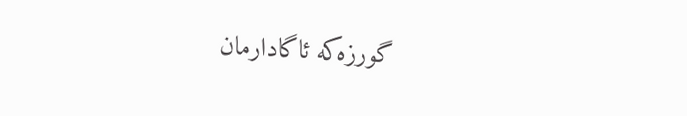گورزەکە ئاگادارمان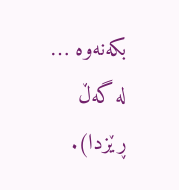بکەنەوە … لە گەڵ ڕێزدا).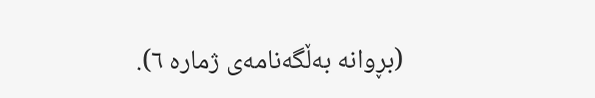(بڕوانە بەڵگەنامەی ژمارە ٦).